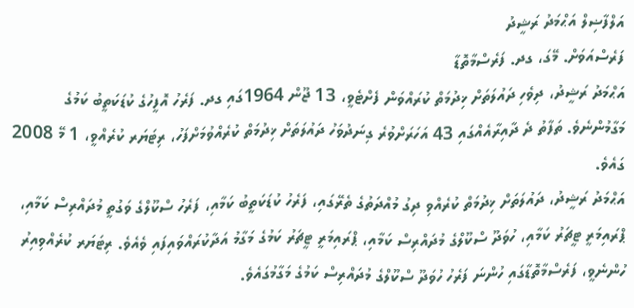އަލްފާޟިލް އަޙްމަދު ރަޝީދު
ފަރެސްއަވަށް. މޭގަ، ގދ. ފަރެސްމާތޮޑާ
އަޙްމަދު ރަޝީދު، ދިވެހި ދައުލަތަށް ޚިދުމަތް ކުރައްވަން ފެށްޓެވީ، 13 ޖޫން 1964ގައި ގދ. ފަރެހު އޮފީހުގެ ކުޑަކަތީބު ކަމުގެ މަގާމުންނެވެ. ތަފާތު ދެ ދާއިރާއެއްގައި 43 އަހަރަށްވުރެ ގިނަދުވަހު ދައުލަތަށް ޚިދުމަތް ކުރެއްވުމަށްފަހު، ރިޓަޔަރ ކުރެއްވީ، 1 މޭ 2008 ގައެވެ.
އަޙްމަދު ރަޝީދު، ދައުލަތަށް ޚިދުމަތް ކުރެއްވި ދިގު މުއްދަތުގެ ތެރޭގައި، ފަރެހު ކުޑަކަތީބު ކަމާއި، ފަރެހު ސްކޫލްގެ ވަގުތީ މުދައްރިސް ކަމާއި، ޕްރައިމަރީ ޓީޗަރު ކަމާއި، ހުވަދޫ ސްކޫލްގެ މުދައްރިސް ކަމާއި، ޕްރައިމަރީ ޓީޗަރު ކަމުގެ މަގާމު އަދާކުރައްވައިފައި ވެއެވެ. ރިޓަޔަރ ކުރެއްވިއިރު ހުންނެވީ، ފަރެސްމާތޮޑާގައި ހުންނަ ފަރެހު ހުވަދޫ ސްކޫލްގެ މުދައްރިސް ކަމުގެ މަގާމުގައެވެ.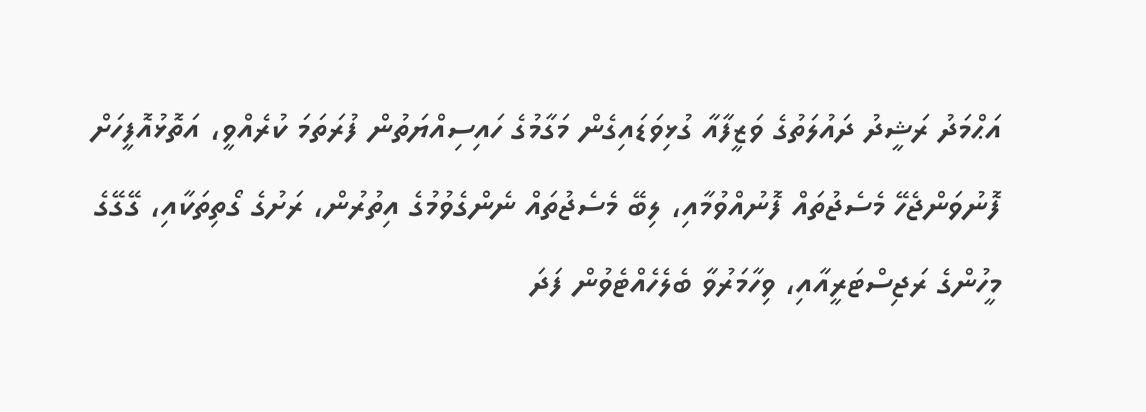އަޙްމަދު ރަޝީދު ދައުލަތުގެ ވަޒީފާއާ ގުޅިވަޑައިގެން މަގާމުގެ ހައިސިއްޔަތުން ފުރަތަމަ ކުރެއްވީ، އަތޮޅުއޮފީހަށް ފޮނުވަންޖެހޭ މެސެޖުތައް ފޮނުއްވުމާއި، ލިބޭ މެސެޖުތައް ނެންގެވުމުގެ އިތުރުން، ރަށުގެ ގޯތިތަކާއި، ގޭގޭގެ މީހުންގެ ރަޖިސްޓަރީއާއި، ވިހާމަރުވާ ބެލެހެއްޓެވުން ފަދަ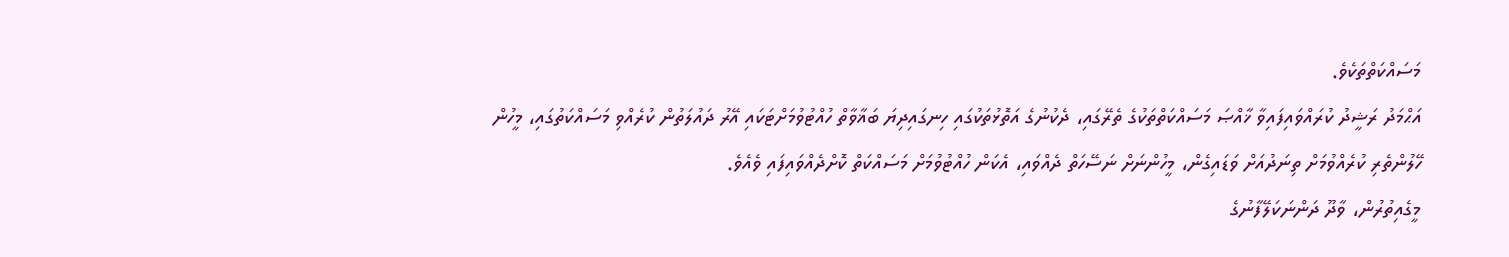މަސައްކަތްތަކެވެ.
އަޙްމަދު ރަޝީދު ކުރައްވައިފައިވާ ޚާއްޞަ މަސައްކަތްތަކުގެ ތެރޭގައި، ދެކުނުގެ އަތޮޅުތަކުގައި ހިނގައިދިޔަ ބަޣާވާތް ހުއްޓުވުމަށްޓަކައި އޭރު ދައުލަތުން ކުރެއްވި މަސައްކަތުގައި، މީހުން ހޭލުންތެރި ކުރެއްވުމަށް ތިނަދުއަށް ވަޑައިގެން، މީހުންނަށް ނަސޭހަތް ދެއްވައި، އެކަން ހުއްޓުވުމަށް މަސައްކަތް ކޮށްދެއްވައިފައި ވެއެވެ.
މީގެއިތުރުން، ވާދޫ ދަންނަކަލޭފާނުގެ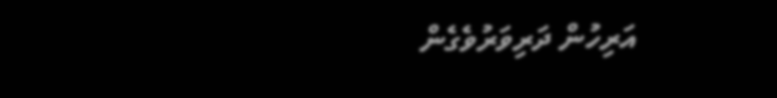އަރިހުން ދަރިވަރުވެގެން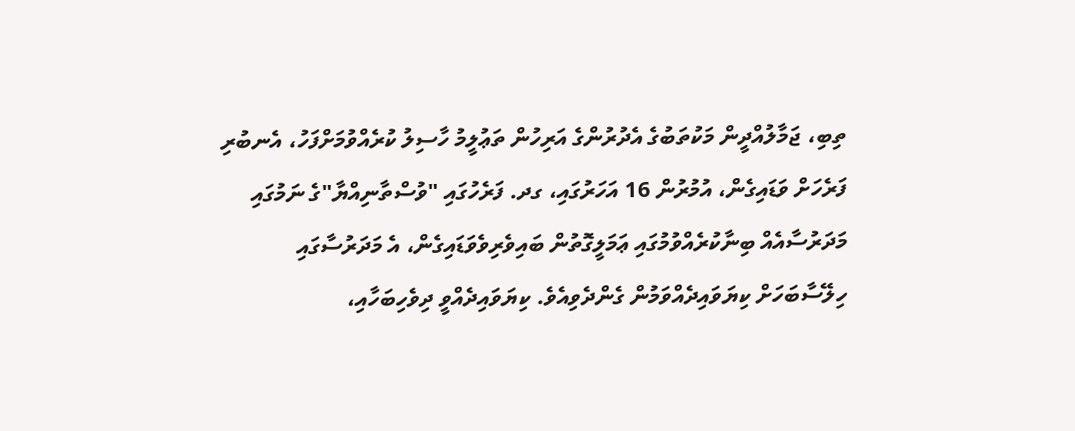ތިބި، ޖަމާލުއްދީން މަކުތަބުގެ އެދުރުންގެ އަރިހުން ތަޢުލީމު ހާސިލު ކުރެއްވުމަށްފަހު، އެނބުރި ފަރެހަށް ވަޑައިގެން، އުމުރުން 16 އަހަރުގައި، ގދ. ފަރެހުގައި "ވުސްތާނިއްޔާ"ގެ ނަމުގައި މަދަރުސާއެއް ބިނާކުރެއްވުމުގައި ޢަމަލީގޮތުން ބައިވެރިވެވަޑައިގެން، އެ މަދަރުސާގައި ހިލޭސާބަހަށް ކިޔަވައިދެއްވަމުން ގެންދެވިއެވެ. ކިޔަވައިދެއްވީ ދިވެހިބަހާއި،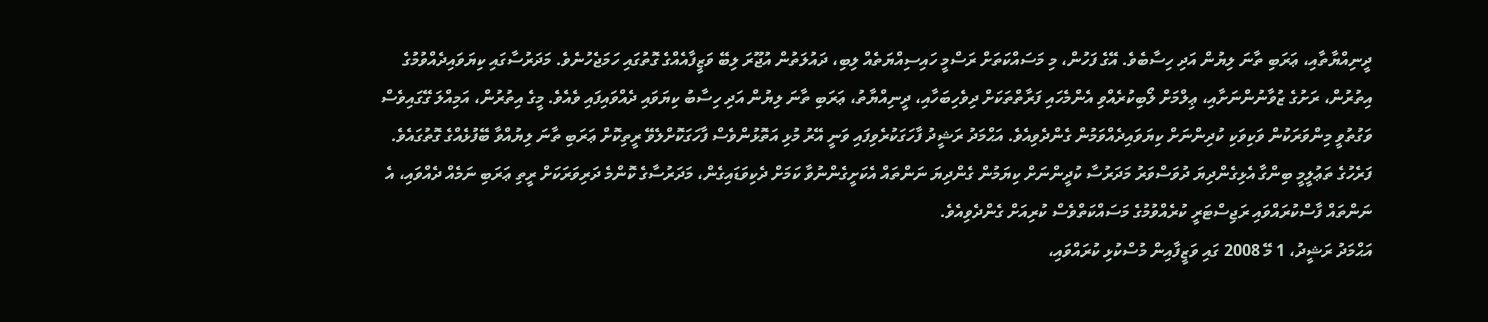ދީނިއްޔާތާއި، ޢަރަބި ތާނަ ލިޔުން އަދި ހިސާބެވެ. އޭގެ ފަހުން، މި މަސައްކަތަށް ރަސްމީ ހައިސިއްޔަތެއް ލިބި، ދައުލަތުން އުޖޫރަ ލިބޭ ވަޒީފާއެއްގެ ގޮތުގައި ހަމަޖެހުނެވެ. މަދަރުސާގައި ކިޔަވައިދެއްވުމުގެ އިތުރުން، ރަށުގެ ޒުވާނުންނަށާއި، ޢިލްމަށް ލޯބިކުރެއްވި އެންމެހައި ފަރާތްތަކަށް ދިވެހިބަހާއި، ދީނިއްޔާތު، ޢަރަބި ތާނަ ލިޔުން އަދި ހިސާބު ކިޔަވައި ދެއްވައިފައި ވެއެވެ. މީގެ އިތުރުން، އަމިއްލަ ގޭގައިވެސް ވަގުތުވީ މިންވަރަކުން ވަކިވަކި ކުދިންނަށް ކިޔަވައިދެއްވަމުން ގެންދެވިއެވެ. އަޙްމަދު ރަޝީދު ފާހަގަކުރެވިފައި ވަނީ އޭރު މުޅި އަތޮޅުންވެސް ފާހަގަކޮށްލެވޭ ރީތިކޮށް ޢަރަބި ތާނަ ލިޔުއްވާ ބޭފުޅެއްގެ ގޮތުގައެވެ.
ފަރެހުގެ ތަޢުލީމީ ބިންގާ އެޅިގެންދިޔަ ދުވަސްވަރު މަދަރުސާ ކުދީންނަށް ކިޔަމުން ގެންދިޔަ ނަންތައް އެކަށީގެންނުވާ ކަމަށް ދެކިވަޑައިގެން، މަދަރުސާގެ ކޮންމެ ދަރިވަރަކަށް ރީތި ޢަރަބި ނަމެއް ދެއްވައި، އެ ނަންތައް ފާސްކުރައްވައި ރަޖިސްޓަރީ ކުރެއްވުމުގެ މަސައްކަތްވެސް ކުރިއަށް ގެންދެވިއެވެ.
އަޙްމަދު ރަޝީދު، 1 މޭ 2008 ގައި ވަޒީފާއިން މުސްކުޅި ކުރައްވައި،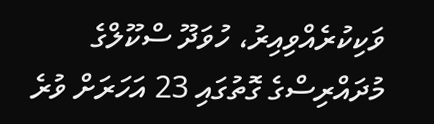ވަކިކުރެއްވިއިރު، ހުވަދޫ ސްކޫލްގެ މުދައްރިސްގެ ގޮތުގައި 23 އަހަރަށް ވުރެ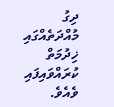ދިގު މުއްދަތެއްގައި ޚިދުމަތް ކުރައްވައިފައި ވެއެވެ.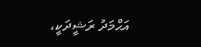އަޙްމަދު ރަޝީދަކީ،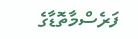ފަރެސްމާތޮޑާގެ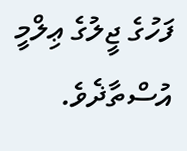ފަހުގެ ޖީލުގެ ޢިލްމީ އުސްތާޛެވެ.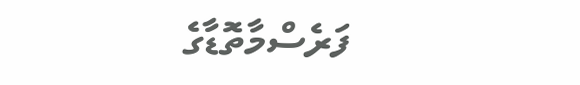ފަރެސްމާތޮޑާގެ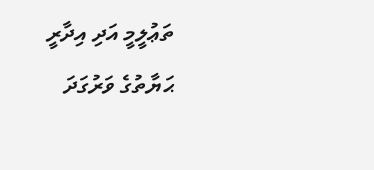ތަޢުލީމީ އަދި އިދާރީ ޙަޔާތުގެ ވަރުގަދަ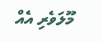މޫލަވެރި އެއް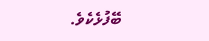ބޭފުޅެކެވެ.